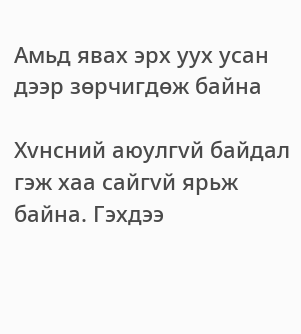Амьд явах эрх уух усан дээр зөрчигдөж байна

Хvнсний аюулгvй байдал гэж хаа сайгvй ярьж байна. Гэхдээ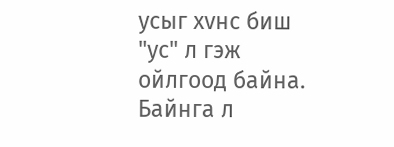усыг хvнс биш "ус" л гэж ойлгоод байна. Байнга л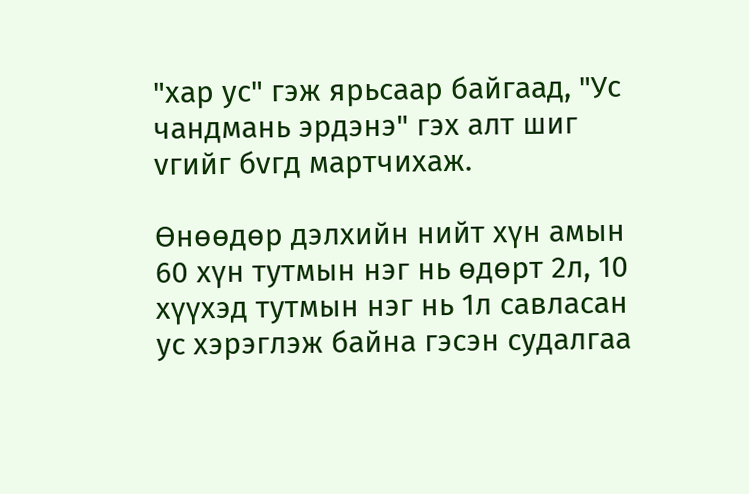"хар ус" гэж ярьсаар байгаад, "Ус чандмань эрдэнэ" гэх алт шиг vгийг бvгд мартчихаж.

Өнөөдөр дэлхийн нийт хүн амын 60 хүн тутмын нэг нь өдөрт 2л, 10 хүүхэд тутмын нэг нь 1л савласан ус хэрэглэж байна гэсэн судалгаа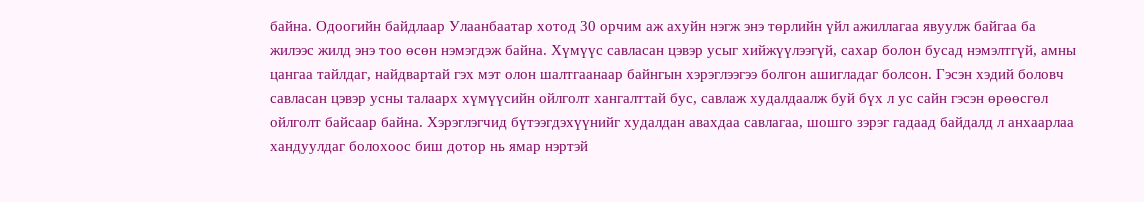байна. Одоогийн байдлаар Улаанбаатар хотод 30 орчим аж ахуйн нэгж энэ төрлийн үйл ажиллагаа явуулж байгаа ба жилээс жилд энэ тоо өсөн нэмэгдэж байна. Хүмүүс савласан цэвэр усыг хийжүүлээгүй, сахар болон бусад нэмэлтгүй, амны цангаа тайлдаг, найдвартай гэх мэт олон шалтгаанаар байнгын хэрэглээгээ болгон ашигладаг болсон. Гэсэн хэдий боловч савласан цэвэр усны талаарх хүмүүсийн ойлголт хангалттай бус, савлаж худалдаалж буй бүх л ус сайн гэсэн өрөөсгөл ойлголт байсаар байна. Хэрэглэгчид бүтээгдэхүүнийг худалдан авахдаа савлагаа, шошго зэрэг гадаад байдалд л анхаарлаа хандуулдаг болохоос биш дотор нь ямар нэртэй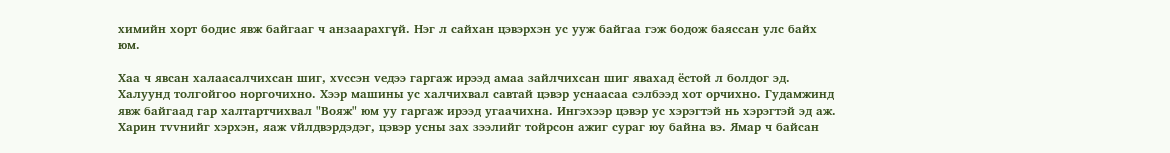химийн хорт бодис явж байгааг ч анзаарахгүй. Нэг л сайхан цэвэрхэн ус ууж байгаа гэж бодож баяссан улс байх юм.

Хаа ч явсан халаасалчихсан шиг, хvссэн vедээ гаргаж ирээд амаа зайлчихсан шиг явахад ёстой л болдог эд. Халуунд толгойгоо норгочихно. Хээр машины ус халчихвал савтай цэвэр уснаасаа сэлбээд хот орчихно. Гудамжинд явж байгаад гар халтартчихвал "Вояж" юм уу гаргаж ирээд угаачихна. Ингэхээр цэвэр ус хэрэгтэй нь хэрэгтэй эд аж. Харин тvvнийг хэрхэн, яаж vйлдвэрдэдэг, цэвэр усны зах зээлийг тойрсон ажиг сураг юу байна вэ. Ямар ч байсан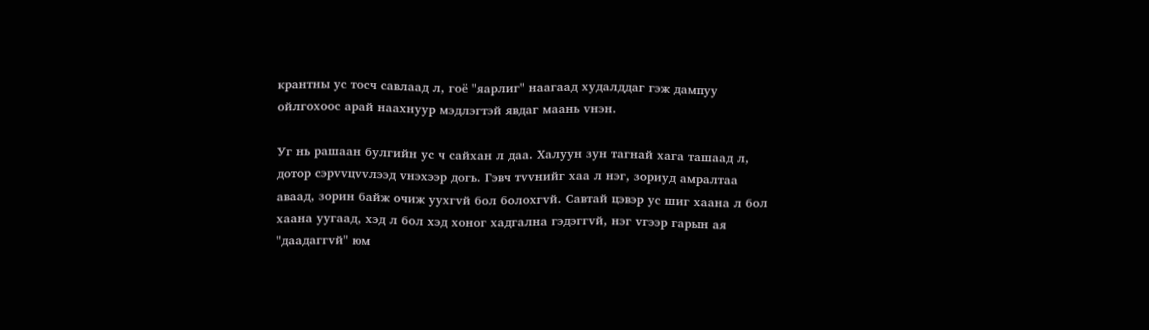крантны ус тосч савлаад л, гоё "яарлиг" наагаад худалддаг гэж дампуу ойлгохоос арай наахнуур мэдлэгтэй явдаг маань vнэн.

Уг нь рашаан булгийн ус ч сайхан л даа. Халуун зун тагнай хага ташаад л, дотор сэрvvцvvлээд vнэхээр догь. Гэвч тvvнийг хаа л нэг, зориуд амралтаа аваад, зорин байж очиж уухгvй бол болохгvй. Савтай цэвэр ус шиг хаана л бол хаана уугаад, хэд л бол хэд хоног хадгална гэдэггvй, нэг vгээр гарын ая "даадаггvй" юм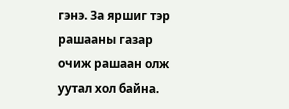гэнэ. За яршиг тэр рашааны газар очиж рашаан олж уутал хол байна.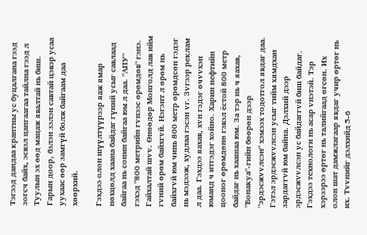Тэгээд дандаа крантны ус буцалгана гээд зогсч байх, эсвэл цангаагаа тайлна гээд л Туулын эх өөд мацаж явалтай нь биш. Гарын доор, бэлэн зэлэн савтай цэвэр усаа уухаас өөр замгүй болж байгаам даа хөөрхий.

Гэхдээ олон шүүлтүүрээр яаж ямар нөхцөлд хаана байдаг гүний усыг савлаад байгаа нь сонин байгаа юм л даа. "АПУ" гэхэд "800 метрийн гvнээс өрөмдөв" гэнэ. Гайхалтай шvv. Өнөөдөр Монголд лав ийм гvний өрөм байхгvй. Нэгэнт л өрөм нь байхгvй юм чинь 800 метр өрөмдсөн гэдэг нь мэдээж, худлаа гэсэн vг. Зvгээр реклам л даа. Гэхдээ яахав, хvн гэдэг өчvvхэн юманд ч итгэдэг хойно. Харин нефтийн цооног өрөмдөнө гэвэл ёстой 800 метр байдаг нь хаашаа юм. За тэр нь ч яахав, "Бонакуа"-гийн бөөрөн дээр "эрдэсжvvлсэн" хэмээх тодотгол явдаг даа. Гэтэл эрдэсжvvлсэн усыг тийм хямдхан зардаггvй юм байна. Дэлхий дээр эрдэсжvvлсэн ус байдаггvй биш байдаг. Гэхдээ технологи нь асар vнэтэй. Тэр хэрээрээ өртөг нь талийгаад өгсөн. Их олон шат дамжлагаар явдаг учир өртөг нь их. Тvvнийг дэлхийд 5-6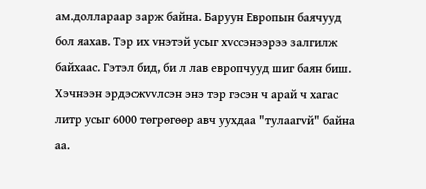ам.доллараар зарж байна. Баруун Европын баячууд бол яахав. Тэр их vнэтэй усыг хvссэнээрээ залгилж байхаас. Гэтэл бид, би л лав европчууд шиг баян биш. Хэчнээн эрдэсжvvлсэн энэ тэр гэсэн ч арай ч хагас литр усыг 6000 төгрөгөөр авч уухдаа "тулаагvй" байна аа.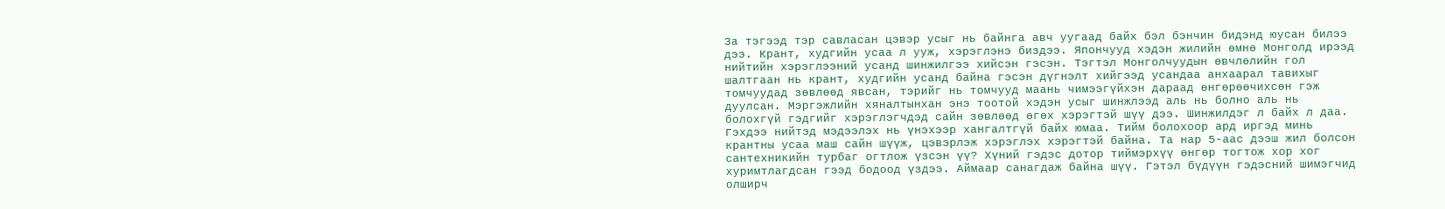За тэгээд тэр савласан цэвэр усыг нь байнга авч уугаад байх бэл бэнчин бидэнд юусан билээ дээ. Крант, худгийн усаа л ууж, хэрэглэнэ биздээ. Япончууд хэдэн жилийн өмнө Монголд ирээд нийтийн хэрэглээний усанд шинжилгээ хийсэн гэсэн. Тэгтэл Монголчуудын өвчлөлийн гол шалтгаан нь крант, худгийн усанд байна гэсэн дүгнэлт хийгээд усандаа анхаарал тавихыг томчуудад зөвлөөд явсан, тэрийг нь томчууд маань чимээгүйхэн дараад өнгөрөөчихсөн гэж дуулсан. Мэргэжлийн хяналтынхан энэ тоотой хэдэн усыг шинжлээд аль нь болно аль нь болохгүй гэдгийг хэрэглэгчдэд сайн зөвлөөд өгөх хэрэгтэй шүү дээ. Шинжилдэг л байх л даа. Гэхдээ нийтэд мэдээлэх нь үнэхээр хангалтгүй байх юмаа. Тийм болохоор ард иргэд минь крантны усаа маш сайн шүүж, цэвэрлэж хэрэглэх хэрэгтэй байна. Та нар 5-аас дээш жил болсон сантехникийн турбаг огтлож үзсэн үү? Хүний гэдэс дотор тиймэрхүү өнгөр тогтож хор хог хуримтлагдсан гээд бодоод үздээ. Аймаар санагдаж байна шүү. Гэтэл бүдүүн гэдэсний шимэгчид олширч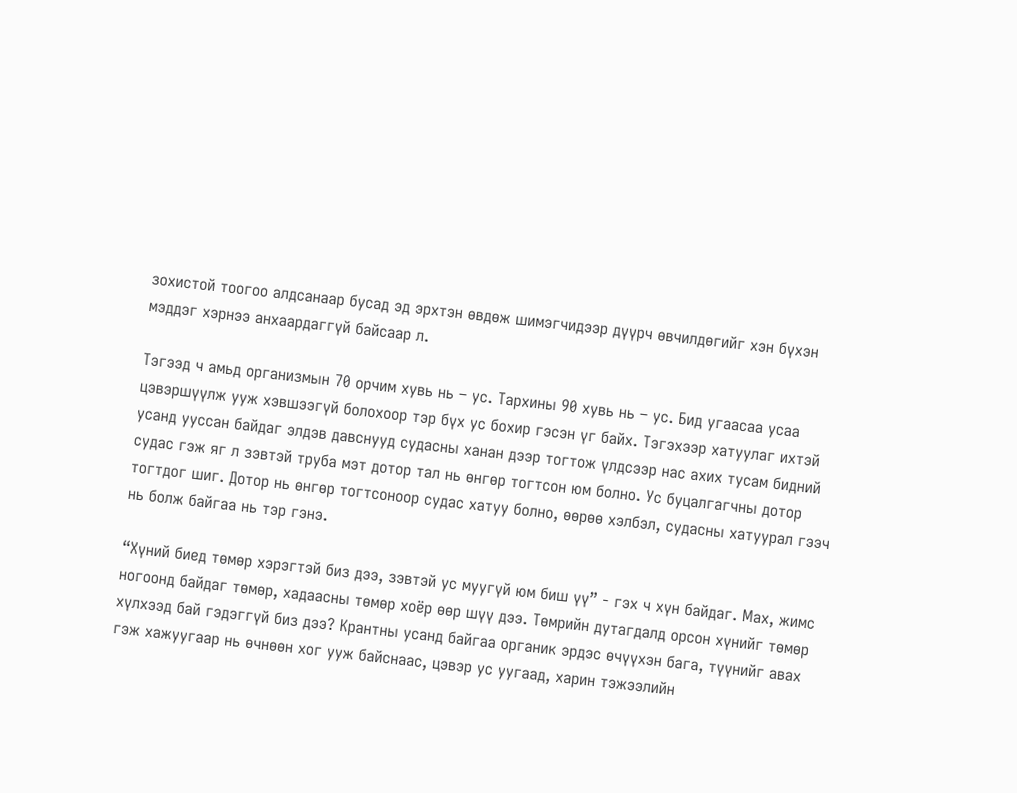зохистой тоогоо алдсанаар бусад эд эрхтэн өвдөж шимэгчидээр дүүрч өвчилдөгийг хэн бүхэн мэддэг хэрнээ анхаардаггүй байсаар л.

Тэгээд ч амьд организмын 70 орчим хувь нь – ус. Тархины 90 хувь нь – ус. Бид угаасаа усаа цэвэршүүлж ууж хэвшээгүй болохоор тэр бүх ус бохир гэсэн үг байх. Тэгэхээр хатуулаг ихтэй усанд ууссан байдаг элдэв давснууд судасны ханан дээр тогтож үлдсээр нас ахих тусам бидний судас гэж яг л зэвтэй труба мэт дотор тал нь өнгөр тогтсон юм болно. Ус буцалгагчны дотор тогтдог шиг. Дотор нь өнгөр тогтсоноор судас хатуу болно, өөрөө хэлбэл, судасны хатуурал гээч нь болж байгаа нь тэр гэнэ.

“Хүний биед төмөр хэрэгтэй биз дээ, зэвтэй ус муугүй юм биш үү” - гэх ч хүн байдаг. Мах, жимс ногоонд байдаг төмөр, хадаасны төмөр хоёр өөр шүү дээ. Төмрийн дутагдалд орсон хүнийг төмөр хүлхээд бай гэдэггүй биз дээ? Крантны усанд байгаа органик эрдэс өчүүхэн бага, түүнийг авах гэж хажуугаар нь өчнөөн хог ууж байснаас, цэвэр ус уугаад, харин тэжээлийн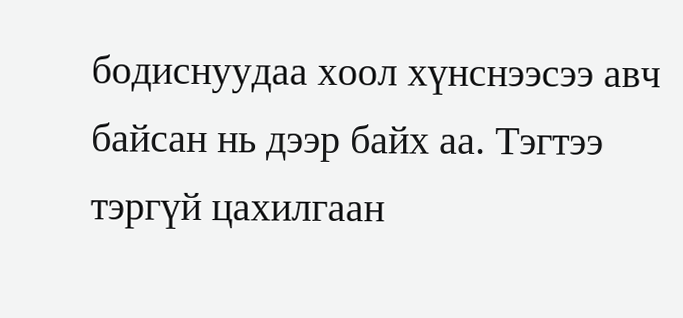бодиснуудаа хоол хүнснээсээ авч байсан нь дээр байх аа. Тэгтээ тэргүй цахилгаан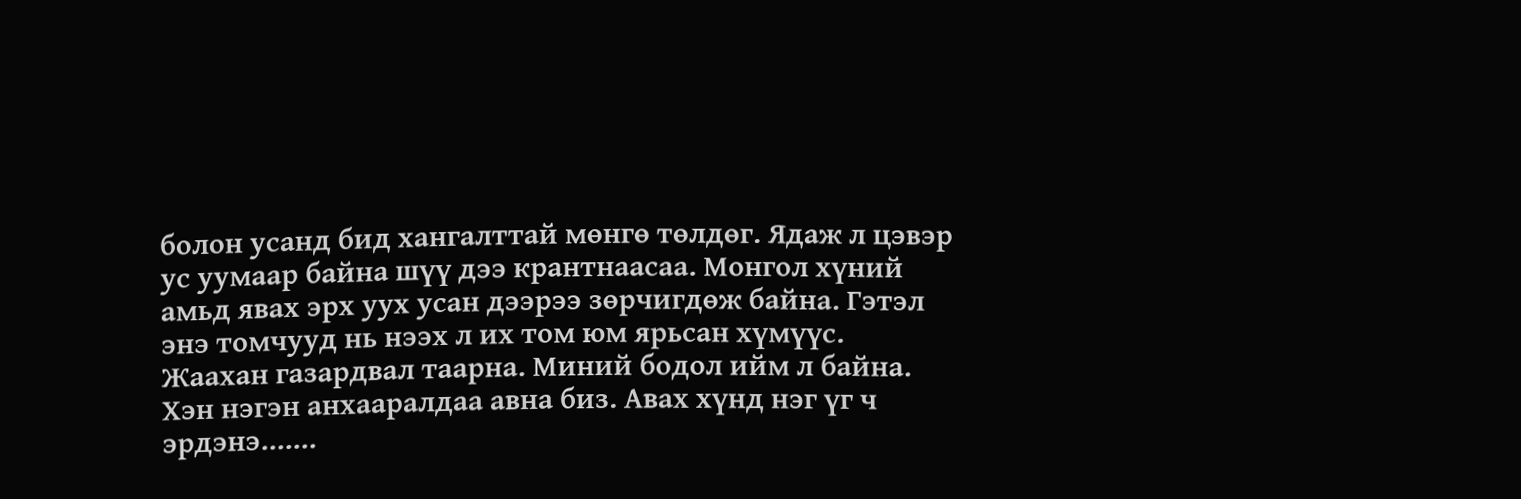болон усанд бид хангалттай мөнгө төлдөг. Ядаж л цэвэр ус уумаар байна шүү дээ крантнаасаа. Монгол хүний амьд явах эрх уух усан дээрээ зөрчигдөж байна. Гэтэл энэ томчууд нь нээх л их том юм ярьсан хүмүүс. Жаахан газардвал таарна. Миний бодол ийм л байна. Хэн нэгэн анхааралдаа авна биз. Авах хүнд нэг үг ч эрдэнэ.......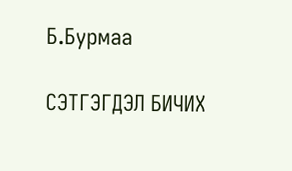Б.Бурмаа

СЭТГЭГДЭЛ БИЧИХ